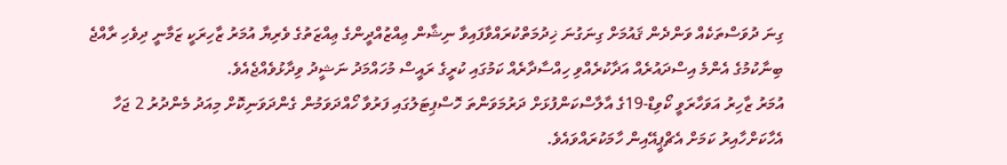ގިނަ ދުވަސްތަކެއް ވަންދެން ޤައުމަށް ގިނަގުނަ ޚިދުމަތްކުރައްވާފައިވާ ނިޝާން ޢިއްޒުއްދީންގެ ޢިއްޒަތުގެ ވެރިޔާ އުމަރު ޒާހިރަކީ ޒަމާނީ ދިވެހި ރާއްޖެ ބިނާކުމުގެ އެންމެ އިސްދައުރެއް އަދާކުރެއްވި ހިއްސާދާރެއް ކަމުގައި ކުރީގެ ރައީސް މުހައްމަދު ނަޝީދު ވިދާޅުވެއްޖެއެވެ.
އުމަރު ޒާހިރު އަވަހާރަވީ ކޯވިޑް-19ގެ އާލާސްކަންފުޅަށް ދަރުމަވަންތަ ހޮސްޕިޓަލުގައި ފަރުވާ ހޯއްދަވަމުން ގެންދަވަނިކޮށް މިއަދު މެންދުރު 2 ޖަހާ އެހާކަށްހާއިރު ކަމަށް އެޗްޕީއޭއިން ހާމަކުރައްވައެވެ.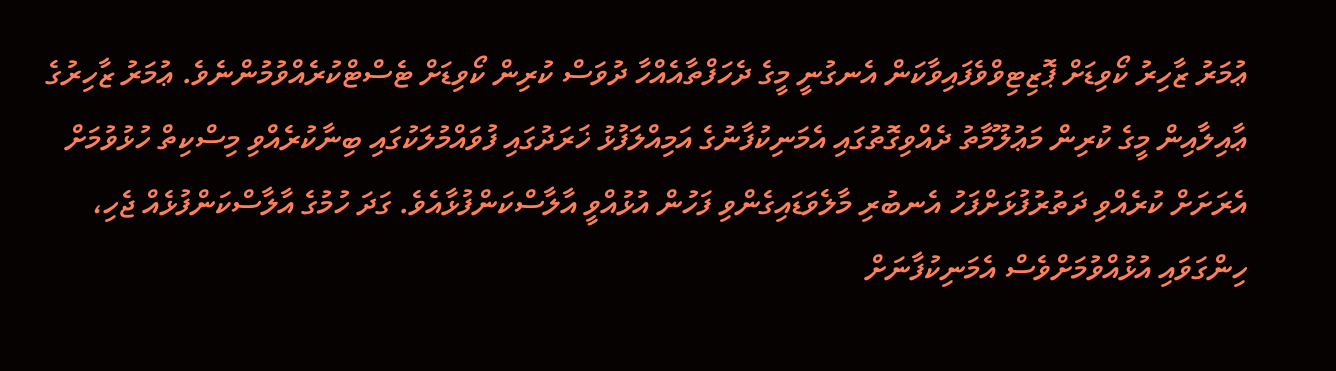ޢުމަރު ޒާހިރު ކޯވިޑަށް ޕޮޒިޓިވްވެފައިވާކަން އެނގުނީ މީގެ ދެހަފްތާއެއްހާ ދުވަސް ކުރިން ކޯވިޑަށް ޓެސްޓްކުރެއްވުމުންނެވެ. ޢުމަރު ޒާހިރުގެ ޢާއިލާއިން މީގެ ކުރިން މަޢުލޫމާތު ދެއްވިގޮތުގައި އެމަނިކުފާނުގެ އަމިއްލަފުޅު ޚަރަދުގައި ފުވައްމުލަކުގައި ބިނާކުރެއްވި މިސްކިތް ހުޅުވުމަށް އެރަށަށް ކުރެއްވި ދަތުރުފުޅަށްފަހު އެނބުރި މާލެވަޑައިގެންވި ފަހުން އުޅުއްވީ އާލާސްކަންފުޅާއެވެ. ގަދަ ހުމުގެ އާލާސްކަންފުޅެއް ޖެހި، ހިންގަވައި އުޅުއްވުމަށްވެސް އެމަނިކުފާނަށް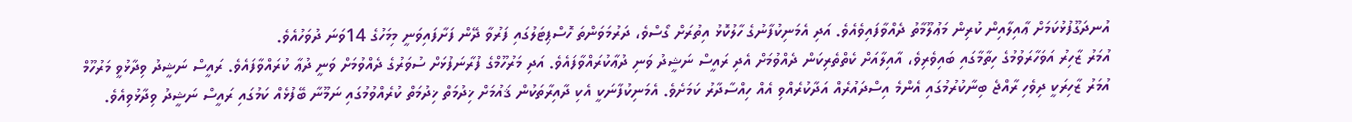އުނދަގޫފުޅުކަމަށް ޢާއިލާއިން ކުރިން މަޢުލޫމާތު ދެއްވާފައިވެއެވެ. އަދި އެމަނިކުފާނުގެ ހާލުކޮޅު އިތުރަށް ގޯސްވެ، ދަރުމަވަންތަ ހޮސްޕިޓަލުގައި ފަރުވާ ދޭން ފަށާފައިވަނީ މިމަހުގެ 14ވަނަ ދުވަހުއެވެ.
އުމަރު ޒާހިރު އަވަހާރަވުމުގެ ހިތާމާގައި ބައިވެރިވެ، އާއިލާއަށް ކެތްތެރިކަން ދެއްވުމަށް އެދި ރައީސް ނަޝީދު ވަނި ދުޢާކުރައްވާފައެވެ. އަދި މަރުހޫމްގެ ފުރާނަފުޅަށް ސުވަރުގެ ދެއްވުމަށް ވަނީ ދުޢާ ކުރައްވާފައެވެ. ރައީސް ނަޝީދު ވިދާޅުވީ މަރުހޫމް އުމަރު ޒާހިރަކީ ދިވެހި ރާއްޖެ ބިނާކުރުމުގައި އެންމެ އިސްދައުރެއް އަދާކުރެއްވި އެއް ހިއްސާދާރު ކަމަށެވެ. އެމަނިކުފާނަކީ އެކި ދާއިރާތަކުން ޤައުމަށް ޚިދުމަތް ޚިދުމަތް ކުރެއްވުމުގައި ނަމޫނާ ބޭފުޅެއް ކަމުގައި ރައީސް ނަޝީދު ވިދާޅުވިއެވެ.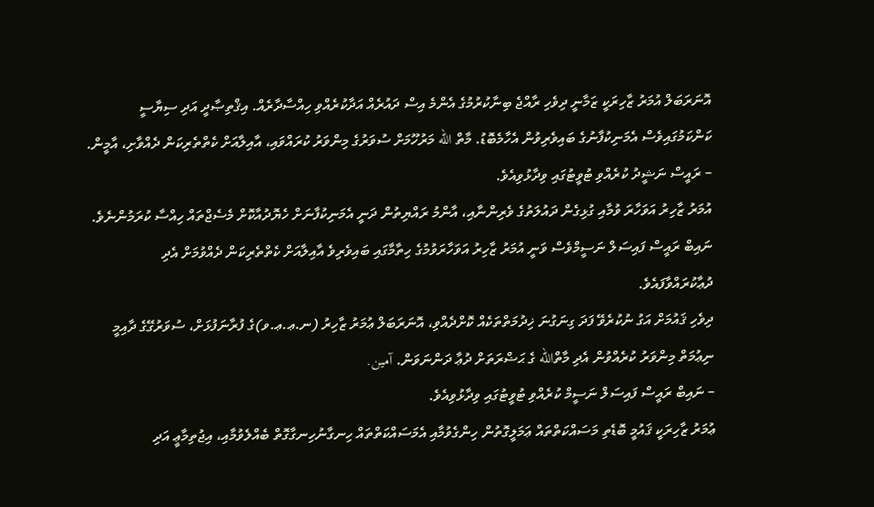އޮނަރަބަލް އުމަރު ޒާހިރަކީ ޒަމާނީ ދިވެހި ރާއްޖެ ބިނާކުރުމުގެ އެންމެ އިސް ދައުރެއް އަދާކުރެއްވި ހިއްސާދާރެއް. އިޤްތިޞާދީ އަދި ސިޔާސީ ކަންކަމުގައިވެސް އެމަނިކުފާނުގެ ބައިވެރިވުން އެހާމެބޮޑު. މާތް الله މަރުހޫމަށް ސުވަރުގެ މިންވަރު ކުރައްވައި، އާއިލާއަށް ކެތްތެރިކަން ދެއްވާށި، އާމީން.
– ރައީސް ނަޝީދު ކުރެއްވި ޓުވީޓުގައި ވިދާޅުވިއެވެ.
އުމަރު ޒާހިރު އަވަހާރަ ވުމާއި ގުޅިގެން ދައުލަތުގެ ވެރިންނާއި، އާންމު ރައްޔިތުން ދަނީ އެމަނިކުފާނަށް ހެޔޮދުއާކޮށް މެސެޖްތައް ހިއްސާ ކުރަމުންނެވެ. ނައިބް ރައީސް ފައިސަލް ނަސީމްވެސް ވަނީ އުމަރު ޒާހިރު އަވަހާރަވުމުގެ ހިތާމާގައި ބައިވެރިވެ އާއިލާއަށް ކެތްތެރިކަން ދެއްވުމަށް އެދި ދުޢާކުރައްވާފައެވެ.
ދިވެހި ޤައުމަށް އަގު ނުކުރެވޭ ފަދަ ގިނަގުނަ ޚިދުމަތްތަކެއް ކޮށްދެއްވި، އޮނަރަބަލް ޢުމަރު ޒާހިރު (ނ.ޢ.ޢ.ވ)ގެ ފުރާނަފުޅަށް، ސުވަރުގޭގެ ދާއިމީ ނިޢުމަތް މިންވަރު ކުރެއްވުން އެދި މާތްالله ގެ ޙަޟްރަތަށް ދުޢާ ދަންނަވަން. آمين.
– ނައިބް ރައީސް ފައިސަލް ނަސީމް ކުރެއްވި ޓުވީޓުގައި ވިދާޅުވިއެވެ.
ޢުމަރު ޒާހިރަކީ ޤައުމީ ބޮޑެތި މަސައްކަތްތައް ޢަމަލީގޮތުން ހިންގެވުމާއި އެމަސައްކަތްތައް ހިނގާނުހިނގާގޮތް ބެއްލެވުމާއި، އިޖުތިމާޢީ އަދި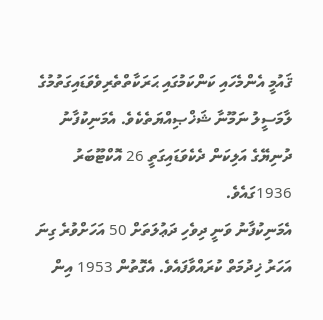ޤައުމީ އެންމެހައި ކަންކަމުގައި ޙަރަކާތްތެރިވެވަޑައިގަތުމުގެ ލާމަސީލު ނަމޫނާ ޝަޚްޞިއްޔަތެކެވެ. އެމަނިކުފާނު ދުނިޔޭގެ އަލިކަން ދެކެވަޑައިގަތީ 26 އޮކްޓޫބަރު 1936ގައެވެ.
އެމަނިކުފާނު ވަނީ ދިވެހި ދަޢުލަތަށް 50 އަހަށްވުރެ ގިނަ އަހަރު ޚިދުމަތް ކުރައްވާފައެވެ. އެގޮތުން 1953 އިން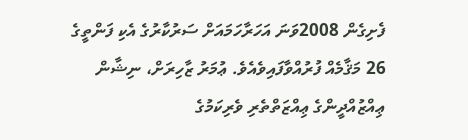ފެށިގެން 2008ވަނަ އަހަރާހަމައަށް ސަރުކާރުގެ އެކި ފަންތީގެ 26 މަޤާމެއް ފުރުއްވާފައިވެއެވެ. ޢުމަރު ޒާހިރަށް، ނިޝާން ޢިއްޒުއްދީންގެ ޢިއްޒަތްތެރި ވެރިކަމުގެ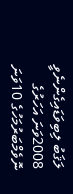ލަޤަބު ލިބިވަޑައިގެންނެވީ 2008ވަނަ އަހަރުގެ ނޮވެމްބަރުމަހުގެ 10ވަނަ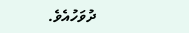ދުވަހުއެވެ.